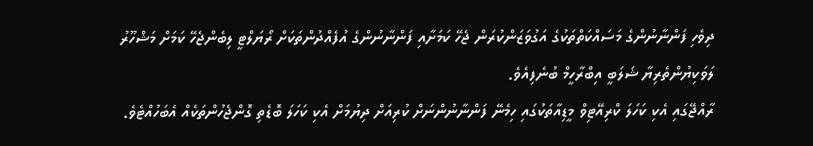ދިވެހި ފަންނާނުންގެ މަސައްކަތްތަކުގެ އަގުވަޒަންކުރަން ޖެހޭ ކަމަށާއި ފަންނާނުންގެ އުފެއްދުންތަކަށް ރޯޔަލްޓީ ލިބެންޖެހޭ ކަމަށް މަޝްހޫރު ލަވަކިޔުންތެރިޔާ ޝަލަބީ އިބްރާހީމް ބުނެފިއެވެ.
ރާއްޖޭގައި އެކި ކަހަލަ ކްރިއޭޓިވް މީޑިއާތަކުގައި ހިމެނޭ ފަންނާނުންނަށް ކުރިއަށް ދިޔުމަށް އެކި ކަހަލަ ބޮޑެތި ގޮންޖެހުންތަކެއް އެބަހުއްޓެވެ.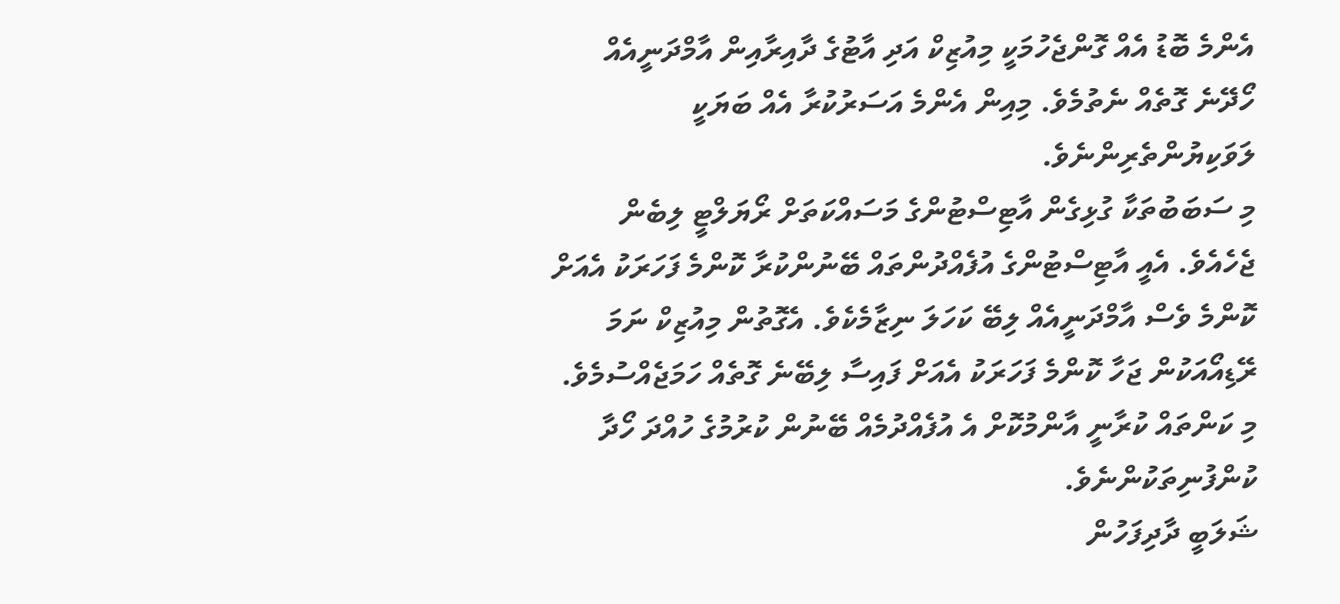އެންމެ ބޮޑު އެއް ގޮންޖެހުމަކީ މިއުޒިކް އަދި އާޓުގެ ދާއިރާއިން އާމްދަނީއެއް ހޯދޭނެ ގޮތެއް ނެތުމެވެ. މިއިން އެންމެ އަސަރުކުރާ އެއް ބަޔަކީ ލަވަކިޔުންތެރިންނެވެ.
މި ސަބަބުތަކާ ގުޅިގެން އާޓިސްޓުންގެ މަސައްކަތަށް ރޯޔަލްޓީ ލިބެން ޖެހެއެވެ. އެއީ އާޓިސްޓުންގެ އުފެއްދުންތައް ބޭނުންކުރާ ކޮންމެ ފަހަރަކު އެއަށް ކޮންމެ ވެސް އާމްދަނީއެއް ލިބޭ ކަހަލަ ނިޒާމެކެވެ. އެގޮތުން މިއުޒިކް ނަމަ ރޭޑިއޯއަކުން ޖަހާ ކޮންމެ ފަހަރަކު އެއަށް ފައިސާ ލިބޭނެ ގޮތެއް ހަމަޖެއްސުމެވެ. މި ކަންތައް ކުރާނީ އާންމުކޮށް އެ އުފެއްދުމެއް ބޭނުން ކުރުމުގެ ހުއްދަ ހޯދާ ކުންފުނިތަކުންނެވެ.
ޝަލަބީ ދާދިފަހުން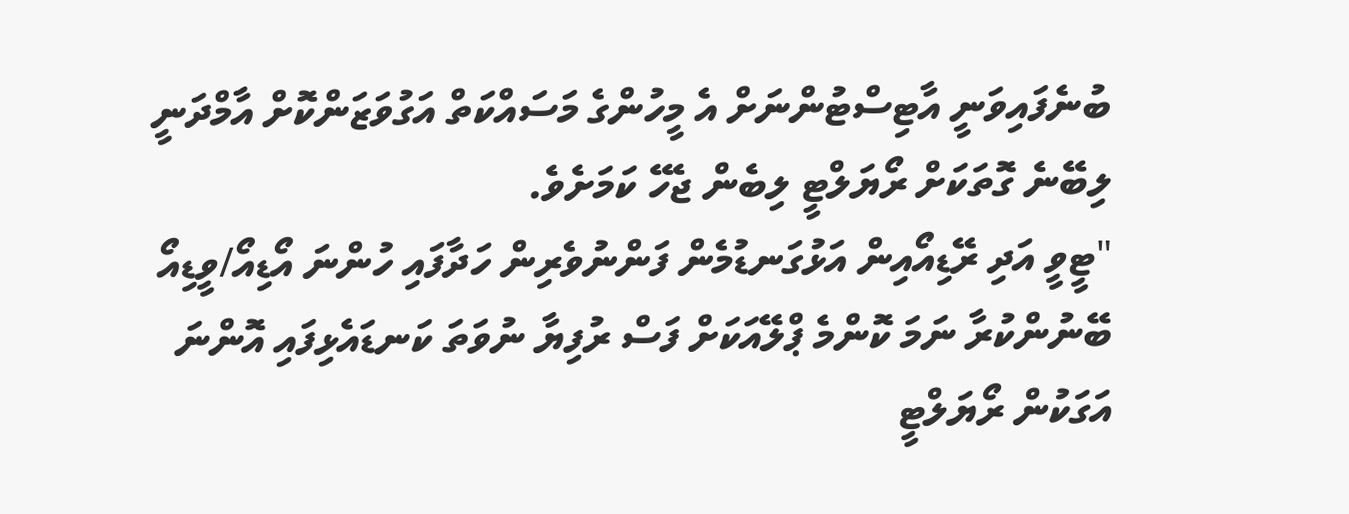ބުނެފައިވަނީ އާޓިސްޓުންނަށް އެ މީހުންގެ މަސައްކަތް އަގުވަޒަންކޮށް އާމްދަނީ ލިބޭނެ ގޮތަކަށް ރޯޔަލްޓީ ލިބެން ޖެހޭ ކަމަށެވެ.
"ޓީވީ އަދި ރޭޑިއޯއިން އަޅުގަނޑުމެން ފަންނުވެރިން ހަދާފައި ހުންނަ އޯޑިއޯ/ވީޑިއޯ ބޭނުންކުރާ ނަމަ ކޮންމެ ޕްލޭއަކަށް ފަސް ރުފިޔާ ނުވަތަ ކަނޑައެޅިފައި އޮންނަ އަގަކުން ރޯޔަލްޓީ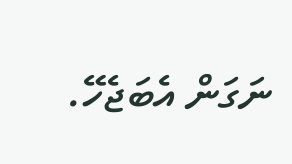ނަގަން އެބަޖެހޭ.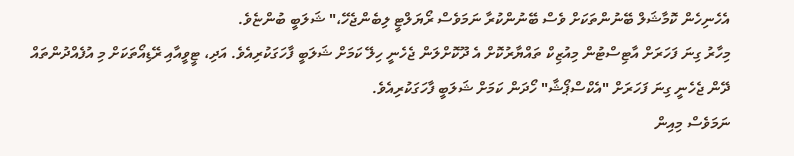އެހެނިހެން ކޮމާޝަލް ބޭނުންތަކަށް ވެސް ބޭނުންކުރާ ނަމަވެސް ރޯޔަލްޓީ ލިބެންޖެހޭ،" ޝަލަބީ ބުންޏެވެ.
މިހާރު ގިނަ ފަހަރަށް އާޓިސްޓުން މިއުޒިކް ތައްޔާރުކޮށް އެ ދޫކޮށްލަން ޖެހެނީ ހިލޭ ކަމަށް ޝަލަބީ ފާހަގަކުރިއެވެ. އަދި، ޓީވީއާއި ރޭޑިއޯތަކަށް މި އުފެއްދުންތައް ދޭން ޖެހެނީ ގިނަ ފަހަރަށް "އެކްސްޕޯޝާ" ހޯދަން ކަމަށް ޝަލަބީ ފާހަގަކުރިއެވެ.
ނަމަވެސް މިއިން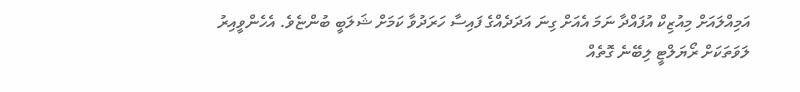އަމިއްލައަށް މިއުޒިކް އުފައްދާ ނަމަ އެއަށް ގިނަ އަދަދެއްގެ ފައިސާ ހަރަދުވާ ކަމަށް ޝަލަބީ ބުންޏެވެ. އެހެންވީއިރު ލަވަތަކަށް ރޯޔަލްޓީ ލިބޭނެ ގޮތެއް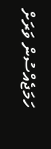ހަމަޖެއްސުން ވަރަށް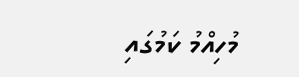މުހިއްމު ކަމުގައި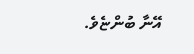އޭނާ ބުންޏެވެ.